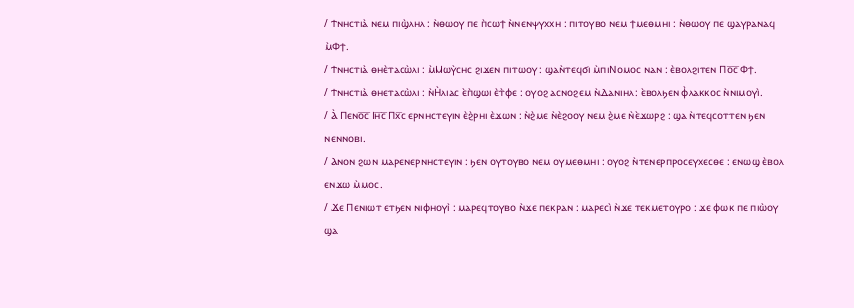/ Ϯⲛⲏⲥⲧⲓⲁ̀ ⲛⲉⲙ ⲡⲓϣ̀ⲗⲏⲗ : ⲛ̀ⲑⲱⲟⲩ ⲡⲉ ⲡ̀ⲥⲱϯ ⲛ̀ⲛⲉⲛⲯⲩⲭⲭⲏ : ⲡⲓⲧⲟⲩⲃⲟ ⲛⲉⲙ ϯⲙⲉⲑⲙⲏⲓ : ⲛ̀ⲑⲱⲟⲩ ⲡⲉ ϣⲁⲩⲣⲁⲛⲁϥ ⲙ̀Ⲫϯ.
/ Ϯⲛⲏⲥⲧⲓⲁ̀ ⲑⲏⲉ̀ⲧⲁⲥⲱ̀ⲗⲓ : ⲙ̀Ⲙⲱⲩ̀ⲥⲏⲥ ϩⲓϫⲉⲛ ⲡⲓⲧⲱⲟⲩ : ϣⲁⲛ̀ⲧⲉϥϭⲓ ⲙ̀ⲡⲓⲚⲟⲙⲟⲥ ⲛⲁⲛ : ⲉ̀ⲃⲟⲗϩⲓⲧⲉⲛ Ⲡⲟ̅ⲥ̅ Ⲫϯ.
/ Ϯⲛⲏⲥⲧⲓⲁ̀ ⲑⲏⲉⲧⲁⲥⲱ̀ⲗⲓ : ⲛ̀Ⲏ̀ⲗⲓⲁⲥ ⲉ̀ⲡ̀ϣⲱⲓ ⲉ̀ⲧ̀ⲫⲉ : ⲟⲩⲟϩ ⲁⲥⲛⲟϩⲉⲙ ⲛ̀Ⲇⲁⲛⲓⲏⲗ: ⲉ̀ⲃⲟⲗϧⲉⲛ ⲫ̀ⲗⲁⲕⲕⲟⲥ ⲛ̀ⲛⲓⲙⲟⲩⲓ̀.
/ Ⲁ̀ Ⲡⲉⲛⲟ̅ⲥ̅ Ⲓⲏ̅ⲥ̅ Ⲡⲭ̅ⲥ ⲉⲣⲛⲏⲥⲧⲉⲩⲓⲛ ⲉ̀ϩ̀ⲣⲏⲓ ⲉ̀ϫⲱⲛ : ⲛ̀ϩ̀ⲙⲉ ⲛ̀ⲉ̀ϩⲟⲟⲩ ⲛⲉⲙ ϩ̀ⲙⲉ ⲛ̀ⲉ̀ϫⲱⲣϩ : ϣⲁ ⲛ̀ⲧⲉϥⲥⲟⲧⲧⲉⲛ ϧⲉⲛ ⲛⲉⲛⲛⲟⲃⲓ.
/ Ⲁⲛⲟⲛ ϩⲱⲛ ⲙⲁⲣⲉⲛⲉⲣⲛⲏⲥⲧⲉⲩⲓⲛ : ϧⲉⲛ ⲟⲩⲧⲟⲩⲃⲟ ⲛⲉⲙ ⲟⲩⲙⲉⲑⲙⲏⲓ : ⲟⲩⲟϩ ⲛ̀ⲧⲉⲛⲉⲣⲡⲣⲟⲥⲉⲩⲭⲉⲥⲑⲉ : ⲉⲛⲱϣ ⲉ̀ⲃⲟⲗ ⲉⲛϫⲱ ⲙ̀ⲙⲟⲥ.
/ Ϫⲉ Ⲡⲉⲛⲓⲱⲧ ⲉⲧϧⲉⲛ ⲛⲓⲫⲏⲟⲩⲓ̀ : ⲙⲁⲣⲉϥⲧⲟⲩⲃⲟ ⲛ̀ϫⲉ ⲡⲉⲕⲣⲁⲛ : ⲙⲁⲣⲉⲥⲓ̀ ⲛ̀ϫⲉ ⲧⲉⲕⲙⲉⲧⲟⲩⲣⲟ : ϫⲉ ⲫⲱⲕ ⲡⲉ ⲡⲓⲱ̀ⲟⲩ ϣⲁ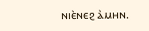ⲛⲓⲉ̀ⲛⲉϩ ⲁ̀ⲙⲏⲛ.